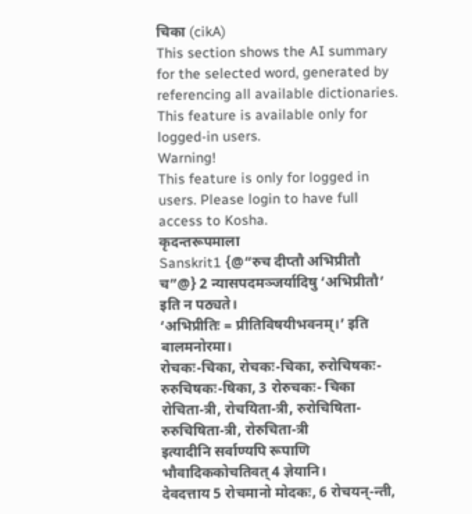चिका (cikA)
This section shows the AI summary for the selected word, generated by referencing all available dictionaries. This feature is available only for logged-in users.
Warning!
This feature is only for logged in users. Please login to have full access to Kosha.
कृदन्तरूपमाला
Sanskrit1 {@“रुच दीप्तौ अभिप्रीतौ च”@} 2 न्यासपदमञ्जर्यादिषु ‘अभिप्रीतौ’ इति न पठ्यते।
‘अभिप्रीतिः = प्रीतिविषयीभवनम्।’ इति बालमनोरमा।
रोचकः-चिका, रोचकः-चिका, रुरोचिषकः-रुरुचिषकः-षिका, 3 रोरुचकः- चिका
रोचिता-त्री, रोचयिता-त्री, रुरोचिषिता-रुरुचिषिता-त्री, रोरुचिता-त्री
इत्यादीनि सर्वाण्यपि रूपाणि भौवादिककोचतिवत् 4 ज्ञेयानि।
देवदत्ताय 5 रोचमानो मोदकः, 6 रोचयन्-न्ती,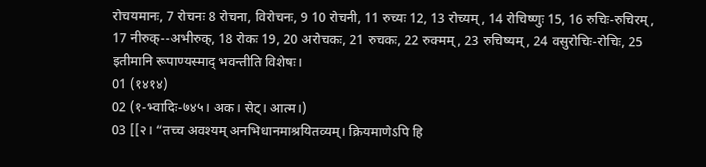रोचयमानः, 7 रोचनः 8 रोचना, विरोचनः, 9 10 रोचनी, 11 रुच्यः 12, 13 रोच्यम्, 14 रोचिष्णुः 15, 16 रुचिः-रुचिरम्, 17 नीरुक्--अभीरुक्, 18 रोकः 19, 20 अरोचकः, 21 रुचकः, 22 रुक्मम्, 23 रुचिष्यम्, 24 वसुरोचिः-रोचिः, 25 इतीमानि रूपाण्यस्माद् भवन्तीति विशेषः।
01 (१४१४)
02 (१-भ्वादिः-७४५। अक। सेट्। आत्म।)
03 [[२। “तच्च अवश्यम् अनभिधानमाश्रयितव्यम्। क्रियमाणेऽपि हि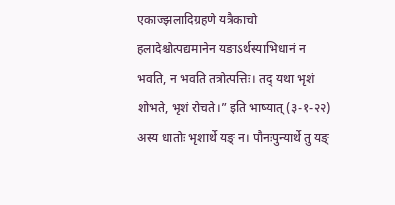एकाज्झलादिग्रहणे यत्रैकाचो हलादेश्चोत्पद्यमानेन यङाऽर्थस्याभिधानं न भवति, न भवति तत्रोत्पत्तिः। तद् यथा भृशं शोभते, भृशं रोचते।” इति भाष्यात् (३-१-२२) अस्य धातोः भृशार्थे यङ् न। पौनःपुन्यार्थे तु यङ्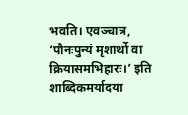भवति। एवञ्चात्र, ‘पौनःपुन्यं मृशार्थो वा क्रियासमभिहारः।’ इति शाब्दिकमर्यादया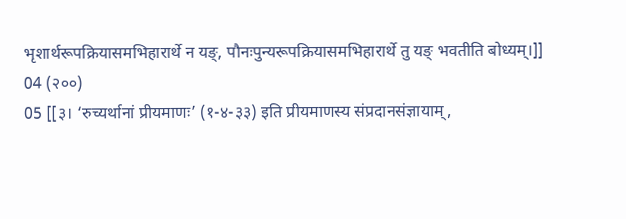भृशार्थरूपक्रियासमभिहारार्थे न यङ्, पौनःपुन्यरूपक्रियासमभिहारार्थे तु यङ् भवतीति बोध्यम्।]]
04 (२००)
05 [[३। ‘रुच्यर्थानां प्रीयमाणः’ (१-४-३३) इति प्रीयमाणस्य संप्रदानसंज्ञायाम्,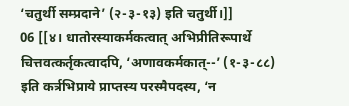‘चतुर्थी सम्प्रदाने’ (२-३-१३) इति चतुर्थी।]]
06 [[४। धातोरस्याकर्मकत्वात् अभिप्रीतिरूपार्थे चित्तवत्कर्तृकत्वादपि, ‘अणावकर्मकात्--’ (१-३-८८) इति कर्त्रभिप्राये प्राप्तस्य परस्मैपदस्य, ‘न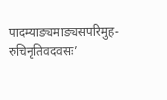पादम्याङ्यमाङ्यसपरिमुह- रुचिनृतिवदवसः’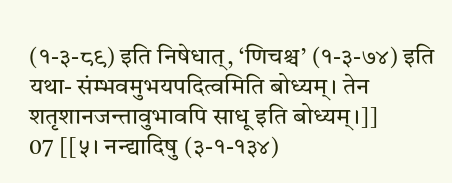(१-३-८९) इति निषेधात्, ‘णिचश्च’ (१-३-७४) इति यथा- संम्भवमुभयपदित्वमिति बोध्यम्। तेन शतृशानजन्तावुभावपि साधू इति बोध्यम्।]]
07 [[५। नन्द्यादिषु (३-१-१३४)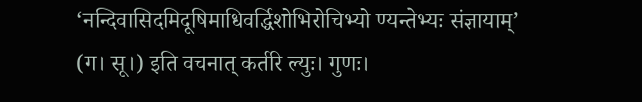‘नन्दिवासिदमिदूषिमाधिवर्द्धिशोभिरोचिभ्यो ण्यन्तेभ्यः संज्ञायाम्’ (ग। सू।) इति वचनात् कर्तरि ल्युः। गुणः।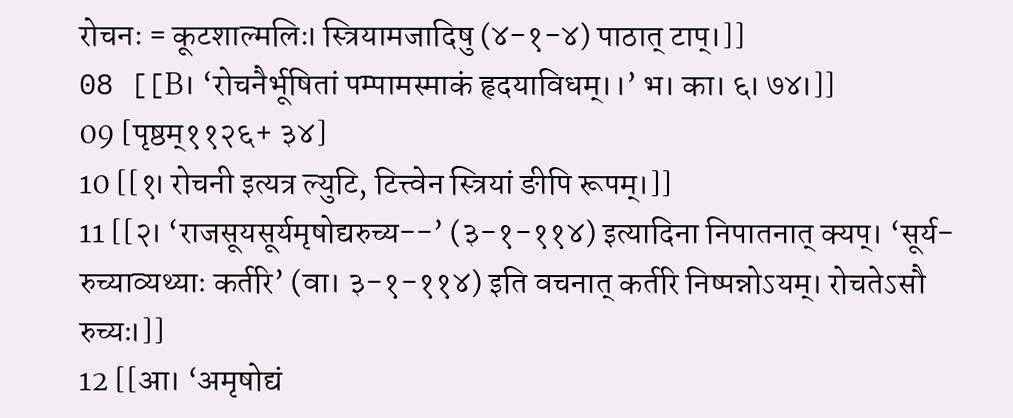रोचनः = कूटशाल्मलिः। स्त्रियामजादिषु (४-१-४) पाठात् टाप्।]]
08 [[B। ‘रोचनैर्भूषितां पम्पामस्माकं हृदयाविधम्।।’ भ। का। ६। ७४।]]
09 [पृष्ठम्११२६+ ३४]
10 [[१। रोचनी इत्यत्र ल्युटि, टित्त्वेन स्त्रियां ङीपि रूपम्।]]
11 [[२। ‘राजसूयसूर्यमृषोद्यरुच्य--’ (३-१-११४) इत्यादिना निपातनात् क्यप्। ‘सूर्य- रुच्याव्यथ्याः कर्तरि’ (वा। ३-१-११४) इति वचनात् कर्तरि निष्पन्नोऽयम्। रोचतेऽसौ रुच्यः।]]
12 [[आ। ‘अमृषोद्यं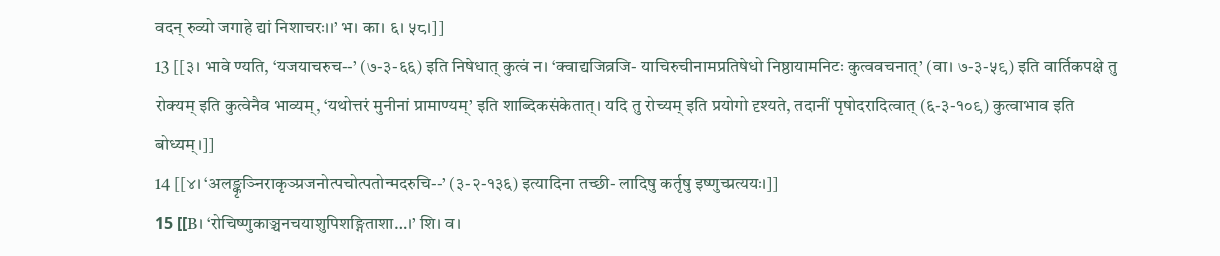वदन् रुव्यो जगाहे द्यां निशाचरः।।’ भ। का। ६। ५८।]]
13 [[३। भावे ण्यति, ‘यजयाचरुच--’ (७-३-६६) इति निषेधात् कुत्वं न। ‘क्वाद्यजिव्रजि- याचिरुचीनामप्रतिषेधो निष्ठायामनिटः कुत्ववचनात्’ (वा। ७-३-५९) इति वार्तिकपक्षे तु रोक्यम् इति कुत्वेनैव भाव्यम्, ‘यथोत्तरं मुनीनां प्रामाण्यम्’ इति शाब्दिकसंकेतात्। यदि तु रोच्यम् इति प्रयोगो दृश्यते, तदानीं पृषोदरादित्वात् (६-३-१०९) कुत्वाभाव इति बोध्यम्।]]
14 [[४। ‘अलङ्कृञ्निराकृञ्प्रजनोत्पचोत्पतोन्मदरुचि--’ (३-२-१३६) इत्यादिना तच्छी- लादिषु कर्तृषु इष्णुच्प्रत्ययः।]]
15 [[B। ‘रोचिष्णुकाञ्चनचयाशुपिशङ्गिताशा…।’ शि। व।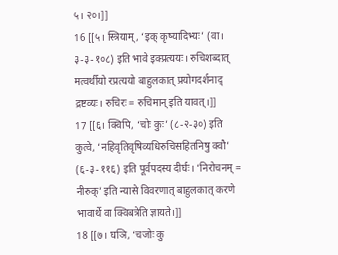५। २०।]]
16 [[५। स्त्रियाम्, ‘इक् कृष्यादिभ्यः’ (वा। ३-३-१०८) इति भावे इक्प्रत्ययः। रुचिशब्दात् मत्वर्थीयो रप्रत्ययो बाहुलकात् प्रयोगदर्शनाद् द्रष्टव्यः। रुचिरः = रुचिमान् इति यावत्।]]
17 [[६। क्विपि, ‘चोः कुः’ (८-२-३०) इति कुत्वे, ‘नहिवृतिवृषिव्यधिरुचिसहितनिषु क्वौ’ (६-३-११६) इति पूर्वपदस्य दीर्घः। ‘निरोचनम् = नीरुक्’ इति न्यासे विवरणात् बाहुलकात् करणे भावार्थे वा क्विबत्रेति ज्ञायते।]]
18 [[७। घञि, ‘चजोः कु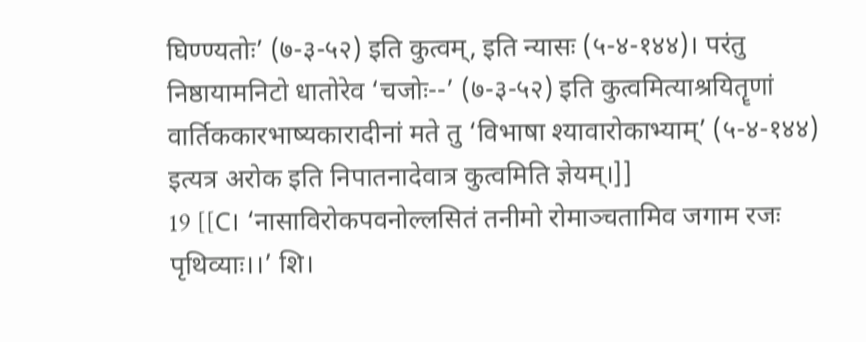घिण्ण्यतोः’ (७-३-५२) इति कुत्वम्, इति न्यासः (५-४-१४४)। परंतु निष्ठायामनिटो धातोरेव ‘चजोः--’ (७-३-५२) इति कुत्वमित्याश्रयितॄणां वार्तिककारभाष्यकारादीनां मते तु ‘विभाषा श्यावारोकाभ्याम्’ (५-४-१४४) इत्यत्र अरोक इति निपातनादेवात्र कुत्वमिति ज्ञेयम्।]]
19 [[C। ‘नासाविरोकपवनोल्लसितं तनीमो रोमाञ्चतामिव जगाम रजः पृथिव्याः।।’ शि।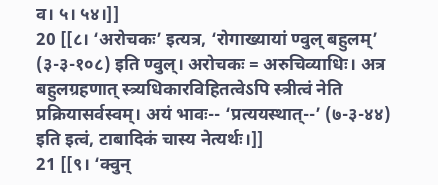व। ५। ५४।]]
20 [[८। ‘अरोचकः’ इत्यत्र, ‘रोगाख्यायां ण्वुल् बहुलम्’ (३-३-१०८) इति ण्वुल्। अरोचकः = अरुचिव्याधिः। अत्र बहुलग्रहणात् स्त्र्यधिकारविहितत्वेऽपि स्त्रीत्वं नेति प्रक्रियासर्वस्वम्। अयं भावः-- ‘प्रत्ययस्थात्--’ (७-३-४४) इति इत्वं, टाबादिकं चास्य नेत्यर्थः।]]
21 [[९। ‘क्वुन्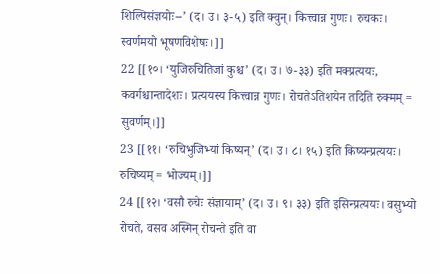शिल्पिसंज्ञयोः--’ (द। उ। ३-५) इति क्वुन्। कित्त्वान्न गुणः। रुचकः। स्वर्णमयो भूषणविशेषः।]]
22 [[१०। ‘युजिरुचितिजां कुश्च’ (द। उ। ७-३३) इति मक्प्रत्ययः, कवर्गश्चान्तादेशः। प्रत्ययस्य कित्त्वान्न गुणः। रोचतेऽतिशयेन तदिति रुक्मम् = सुवर्णम्।]]
23 [[११। ‘रुचिभुजिभ्यां किष्यन्’ (द। उ। ८। १५) इति किष्यन्प्रत्ययः। रुचिष्यम् = भोज्यम्।]]
24 [[१२। ‘वसौ रुचेः संज्ञायाम्’ (द। उ। ९। ३३) इति इसिन्प्रत्ययः। वसुभ्यो रोचते, वसव अस्मिन् रोचन्ते इति वा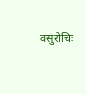वसुरोचिः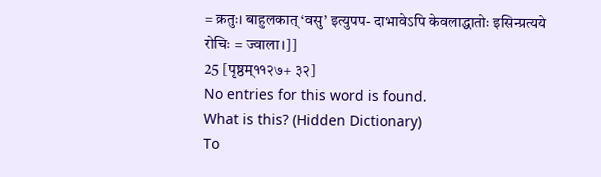= क्रतुः। बाहुलकात् ‘वसु’ इत्युपप- दाभावेऽपि केवलाद्धातोः इसिन्प्रत्यये रोचिः = ज्वाला।]]
25 [पृष्ठम्११२७+ ३२]
No entries for this word is found.
What is this? (Hidden Dictionary)
To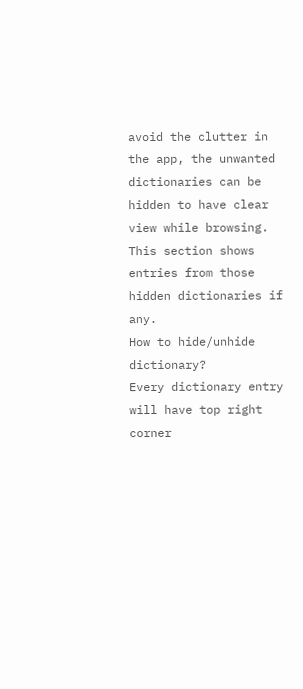avoid the clutter in the app, the unwanted dictionaries can be hidden to have clear view while browsing. This section shows entries from those hidden dictionaries if any.
How to hide/unhide dictionary?
Every dictionary entry will have top right corner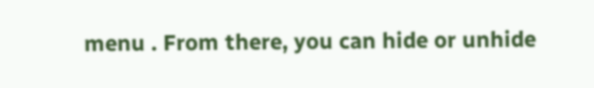menu . From there, you can hide or unhide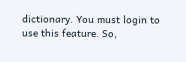dictionary. You must login to use this feature. So,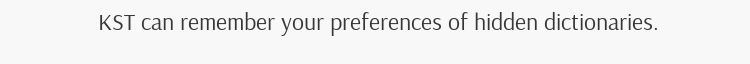KST can remember your preferences of hidden dictionaries.